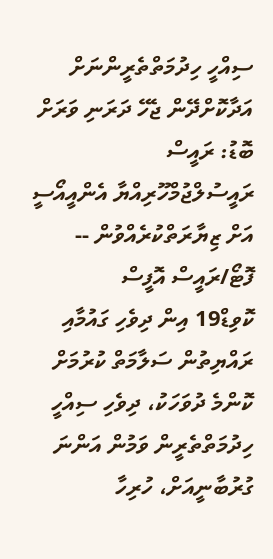ސިއްހީ ހިދުމަތްތެރީންނަށް އަދާކޮށްދޭން ޖެހޭ ދަރަނި ވަރަށް ބޮޑު: ރައީސް
ރައީސުލްޖުމްހޫރިއްޔާ އެންއީއޯސީ އަށް ޒިޔާރަތްކުރެއްވުން -- ފޮޓޯ/ރައީސް އޮފީސް
ކޮވިޑް19 އިން ދިވެހި ގައުމާއި ރައްޔިތުން ސަލާމަތް ކުރުމަށް ކޮންމެ ދުވަހަކު، ދިވެހި ސިއްހީ ހިދުމަތްތެރީން ވަމުން އަންނަ ގުރުބާނީއަށް، ހުރިހާ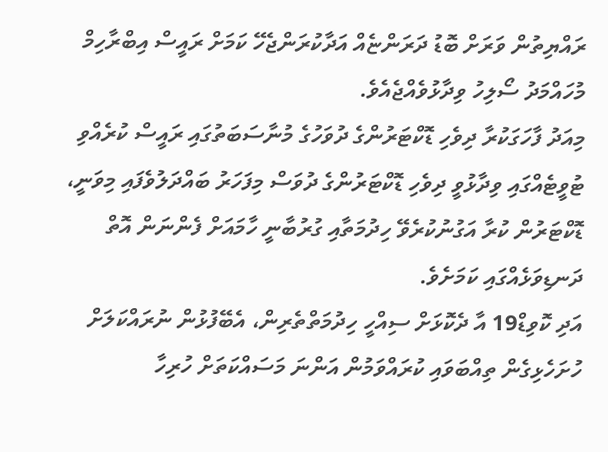ރައްޔިތުން ވަރަށް ބޮޑު ދަރަންޏެއް އަދާކުރަންޖެހޭ ކަމަށް ރައީސް އިބްރާހިމް މުހައްމަދު ސޯލިހު ވިދާޅުވެއްޖެއެވެ.
މިއަދު ފާހަގަކުރާ ދިވެހި ޑޮކްޓަރުންގެ ދުވަހުގެ މުނާސަބަތުގައި ރައީސް ކުރެއްވި ޓުވީޓެއްގައި ވިދާޅުވީ ދިވެހި ޑޮކްޓަރުންގެ ދުވަސް މިފަހަރު ބައްދަލުވެފައި މިވަނީ، ޑޮކްޓަރުން ކުރާ އަގުނުކުރެވޭ ހިދުމަތާއި ގުރުބާނީ ހާމައަށް ފެންނަން އޮތް ދަނޑިވަޅެއްގައި ކަމަށެވެ.
އަދި ކޮވިޑް19 އާ ދެކޮޅަށް ސިއްހީ ހިދުމަތްތެރިން، އެބޭފުޅުން ނުރައްކަލަށް ހުށަހެޅިގެން ތިއްބަވައި ކުރައްވަމުން އަންނަ މަސައްކަތަށް ހުރިހާ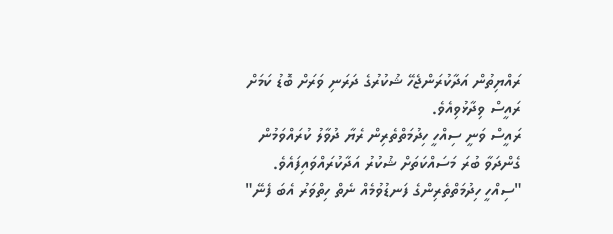ރައްޔިތުން އަދާކުރަންޖެހޭ ޝުކުރުގެ ދަރަނި ވަރަށް ބޮޑު ކަމަށް ރައީސް ވިދާޅުވިއެވެ.
ރައީސް ވަނީ ސިއްހީ ހިދުމަތްތެރިން ރެޔާ ދުވާލު ކުރައްވަމުން ގެންދަވާ ބުރަ މަސައްކަތަށް ޝުކުރު އަދާކުރައްވައިފައެވެ.
"ސިއްހީ ހިދުމަތްތެރިންގެ ފަނޑުވުމެއް ނެތް ހިތްވަރު އެބަ ފެނޭ"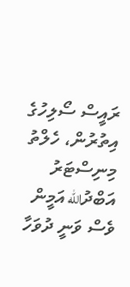ރައީސް ސޯލިހުގެ އިތުރުން، ހެލްތު މިނިސްޓަރު އަބްދުالله އަމީން ވެސް ވަނީ ދުވަހާ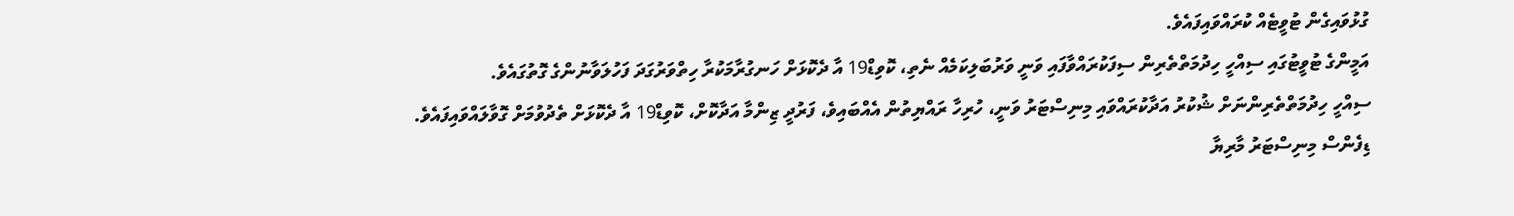ގުޅުވައިގެން ޓުވީޓެއް ކުރައްވައިފައެވެ.
އަމީންގެ ޓުވީޓުގައި ސިއްހީ ހިދުމަތްތެރިން ސިފަކުރައްވާފައި ވަނީ ވަރުބަލިކަމެއް ނެތި، ކޮވިޑް19 އާ ދެކޮޅަށް ހަނގުރާމަކުރާ ހިތްވަރުގަދަ ފަހުލަވާނުންގެ ގޮތުގައެވެ.
ސިއްހީ ހިދުމަތްތެރިންނަށް ޝުކުރު އަދާކުރައްވައި މިނިސްޓަރު ވަނީ، ހުރިހާ ރައްޔިތުން އެއްބައިވެ، ފަރުދީ ޒިންމާ އަދާކޮށް، ކޮވިޑް19 އާ ދެކޮޅަށް ތެދުވުމަށް ގޮވާލައްވައިފައެވެ.
ޑިފެންސް މިނިސްޓަރު މާރިޔާ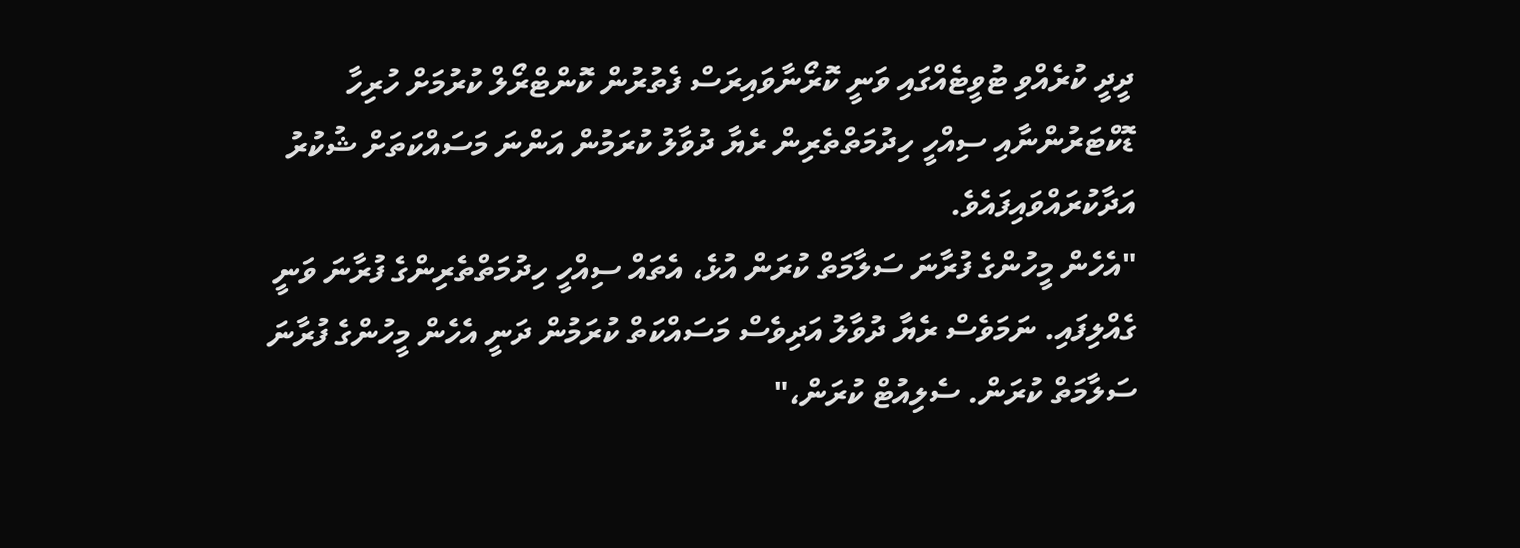ދީދީ ކުރެއްވި ޓުވީޓެއްގައި ވަނީ ކޮރޯނާވައިރަސް ފެތުރުން ކޮންޓްރޯލް ކުރުމަށް ހުރިހާ ޑޮކްޓަރުންނާއި ސިއްހީ ހިދުމަތްތެރިން ރެޔާ ދުވާލު ކުރަމުން އަންނަ މަސައްކަތަށް ޝުކުރު އަދާކުރައްވައިފައެވެ.
"އެހެން މީހުންގެ ފުރާނަ ސަލާމަތް ކުރަން އުޅެ، އެތައް ސިއްހީ ހިދުމަތްތެރިންގެ ފުރާނަ ވަނީ ގެއްލިފައި. ނަމަވެސް ރެޔާ ދުވާލު އަދިވެސް މަސައްކަތް ކުރަމުން ދަނީ އެހެން މީހުންގެ ފުރާނަ ސަލާމަތް ކުރަން. ސެލިއުޓް ކުރަން،"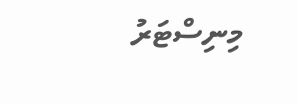މިނިސްޓަރު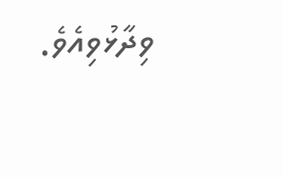ވިދާޅުވިއެވެ.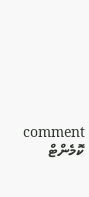comment ކޮމެންޓް